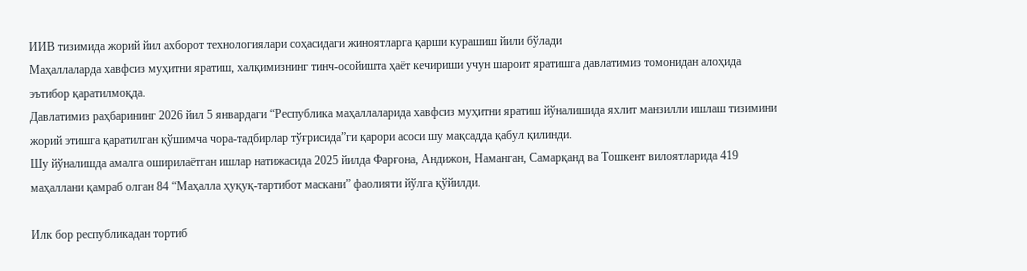ИИВ тизимида жорий йил ахборот технологиялари соҳасидаги жиноятларга қарши курашиш йили бўлади
Маҳаллаларда хавфсиз муҳитни яратиш, халқимизнинг тинч-осойишта ҳаёт кечириши учун шароит яратишга давлатимиз томонидан алоҳида эътибор қаратилмоқда.
Давлатимиз раҳбарининг 2026 йил 5 январдаги “Республика маҳаллаларида хавфсиз муҳитни яратиш йўналишида яхлит манзилли ишлаш тизимини жорий этишга қаратилган қўшимча чора-тадбирлар тўғрисида”ги қарори асоси шу мақсадда қабул қилинди.
Шу йўналишда амалга оширилаётган ишлар натижасида 2025 йилда Фарғона, Андижон, Наманган, Самарқанд ва Тошкент вилоятларида 419 маҳаллани қамраб олган 84 “Маҳалла ҳуқуқ-тартибот маскани” фаолияти йўлга қўйилди.

Илк бор республикадан тортиб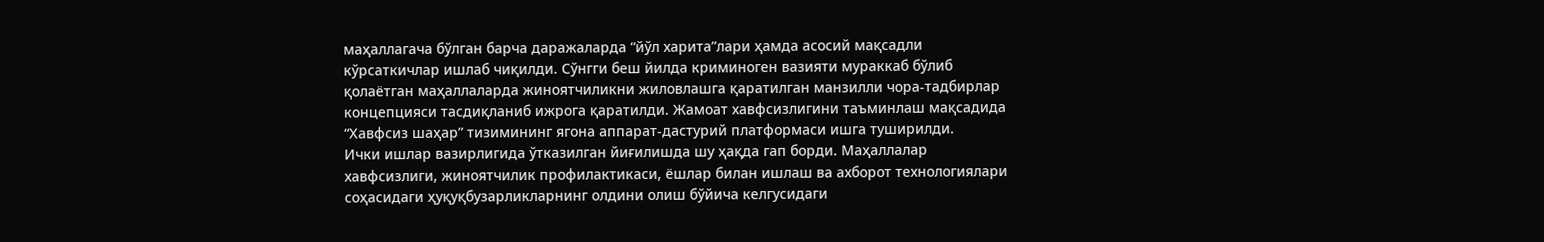маҳаллагача бўлган барча даражаларда “йўл харита”лари ҳамда асосий мақсадли кўрсаткичлар ишлаб чиқилди. Сўнгги беш йилда криминоген вазияти мураккаб бўлиб қолаётган маҳаллаларда жиноятчиликни жиловлашга қаратилган манзилли чора-тадбирлар концепцияси тасдиқланиб ижрога қаратилди. Жамоат хавфсизлигини таъминлаш мақсадида “Хавфсиз шаҳар” тизимининг ягона аппарат-дастурий платформаси ишга туширилди.
Ички ишлар вазирлигида ўтказилган йиғилишда шу ҳақда гап борди. Маҳаллалар хавфсизлиги, жиноятчилик профилактикаси, ёшлар билан ишлаш ва ахборот технологиялари соҳасидаги ҳуқуқбузарликларнинг олдини олиш бўйича келгусидаги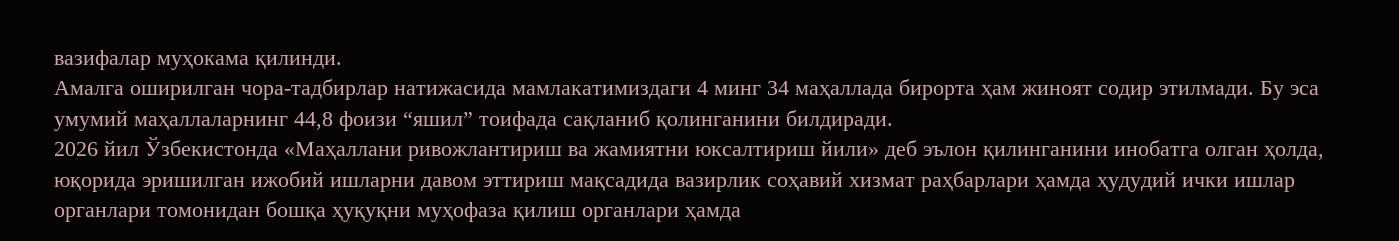вазифалар муҳокама қилинди.
Амалга оширилган чора-тадбирлар натижасида мамлакатимиздаги 4 минг 34 маҳаллада бирорта ҳам жиноят содир этилмади. Бу эса умумий маҳаллаларнинг 44,8 фоизи “яшил” тоифада сақланиб қолинганини билдиради.
2026 йил Ўзбекистонда «Маҳаллани ривожлантириш ва жамиятни юксалтириш йили» деб эълон қилинганини инобатга олган ҳолда, юқорида эришилган ижобий ишларни давом эттириш мақсадида вазирлик соҳавий хизмат раҳбарлари ҳамда ҳудудий ички ишлар органлари томонидан бошқа ҳуқуқни муҳофаза қилиш органлари ҳамда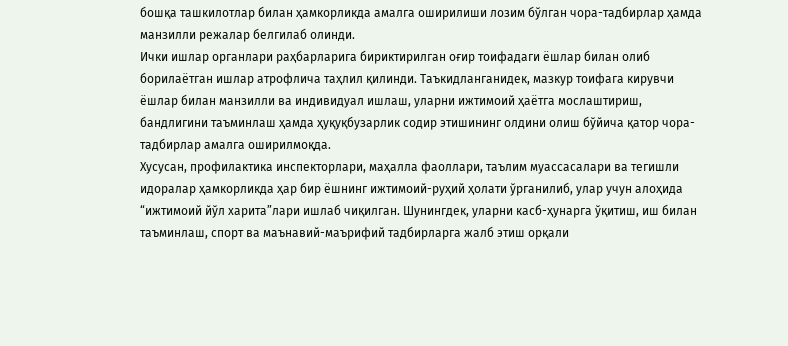бошқа ташкилотлар билан ҳамкорликда амалга оширилиши лозим бўлган чора-тадбирлар ҳамда манзилли режалар белгилаб олинди.
Ички ишлар органлари раҳбарларига бириктирилган оғир тоифадаги ёшлар билан олиб борилаётган ишлар атрофлича таҳлил қилинди. Таъкидланганидек, мазкур тоифага кирувчи ёшлар билан манзилли ва индивидуал ишлаш, уларни ижтимоий ҳаётга мослаштириш, бандлигини таъминлаш ҳамда ҳуқуқбузарлик содир этишининг олдини олиш бўйича қатор чора-тадбирлар амалга оширилмоқда.
Хусусан, профилактика инспекторлари, маҳалла фаоллари, таълим муассасалари ва тегишли идоралар ҳамкорликда ҳар бир ёшнинг ижтимоий-руҳий ҳолати ўрганилиб, улар учун алоҳида “ижтимоий йўл харита”лари ишлаб чиқилган. Шунингдек, уларни касб-ҳунарга ўқитиш, иш билан таъминлаш, спорт ва маънавий-маърифий тадбирларга жалб этиш орқали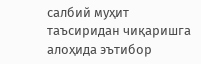салбий муҳит таъсиридан чиқаришга алоҳида эътибор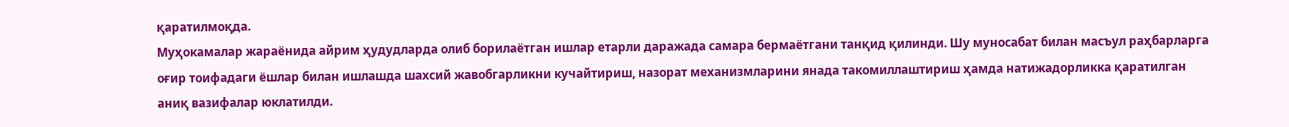қаратилмоқда.
Муҳокамалар жараёнида айрим ҳудудларда олиб борилаётган ишлар етарли даражада самара бермаётгани танқид қилинди. Шу муносабат билан масъул раҳбарларга оғир тоифадаги ёшлар билан ишлашда шахсий жавобгарликни кучайтириш, назорат механизмларини янада такомиллаштириш ҳамда натижадорликка қаратилган аниқ вазифалар юклатилди.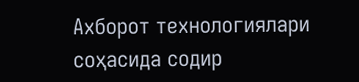Ахборот технологиялари соҳасида содир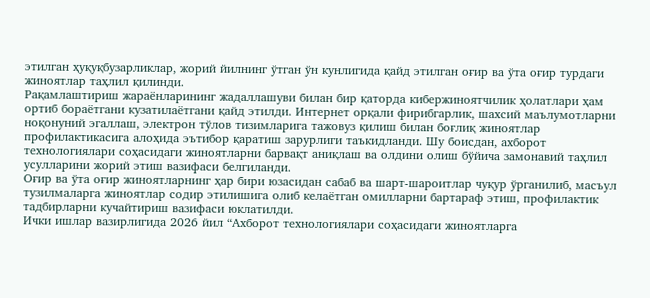этилган ҳуқуқбузарликлар, жорий йилнинг ўтган ўн кунлигида қайд этилган оғир ва ўта оғир турдаги жиноятлар таҳлил қилинди.
Рақамлаштириш жараёнларининг жадаллашуви билан бир қаторда кибержиноятчилик ҳолатлари ҳам ортиб бораётгани кузатилаётгани қайд этилди. Интернет орқали фирибгарлик, шахсий маълумотларни ноқонуний эгаллаш, электрон тўлов тизимларига тажовуз қилиш билан боғлиқ жиноятлар профилактикасига алоҳида эътибор қаратиш зарурлиги таъкидланди. Шу боисдан, ахборот технологиялари соҳасидаги жиноятларни барвақт аниқлаш ва олдини олиш бўйича замонавий таҳлил усулларини жорий этиш вазифаси белгиланди.
Оғир ва ўта оғир жиноятларнинг ҳар бири юзасидан сабаб ва шарт-шароитлар чуқур ўрганилиб, масъул тузилмаларга жиноятлар содир этилишига олиб келаётган омилларни бартараф этиш, профилактик тадбирларни кучайтириш вазифаси юклатилди.
Ички ишлар вазирлигида 2026 йил “Ахборот технологиялари соҳасидаги жиноятларга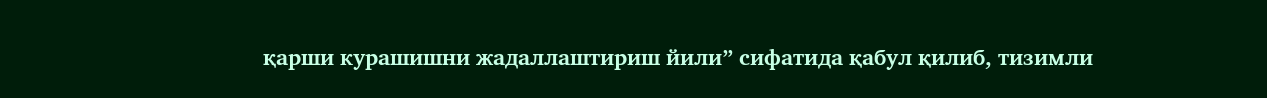қарши курашишни жадаллаштириш йили” сифатида қабул қилиб, тизимли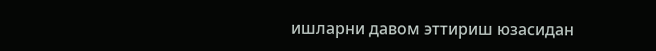ишларни давом эттириш юзасидан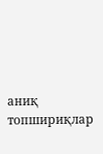аниқ топшириқлар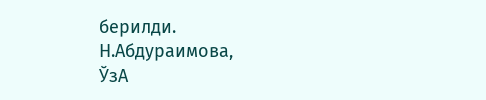берилди.
Н.Абдураимова,
ЎзА